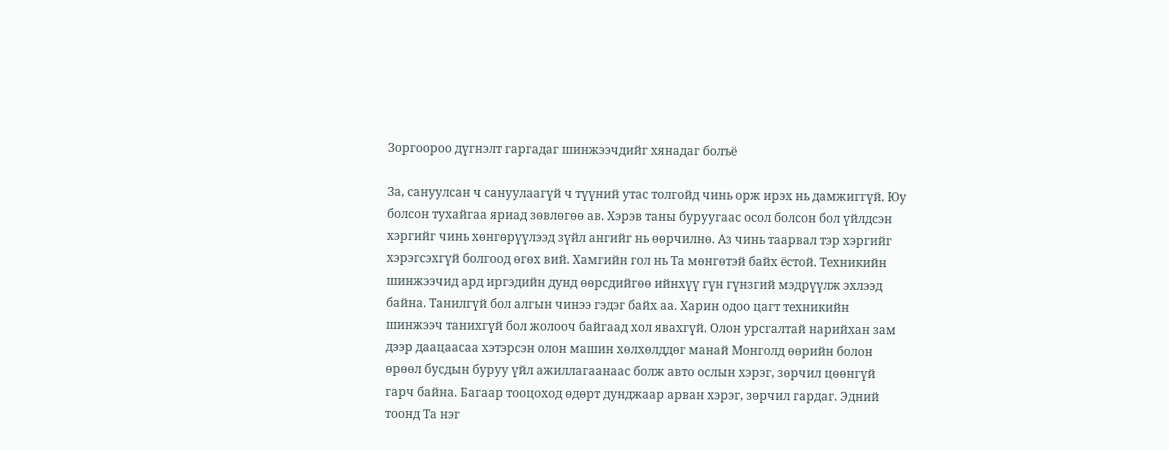Зоргоороо дүгнэлт гаргадаг шинжээчдийг хянадаг болъё

За, сануулсан ч сануулаагүй ч түүний утас толгойд чинь орж ирэх нь дамжиггүй. Юу болсон тухайгаа яриад зөвлөгөө ав. Хэрэв таны буруугаас осол болсон бол үйлдсэн хэргийг чинь хөнгөрүүлээд зүйл ангийг нь өөрчилнө. Аз чинь таарвал тэр хэргийг хэрэгсэхгүй болгоод өгөх вий. Хамгийн гол нь Та мөнгөтэй байх ёстой. Техникийн шинжээчид ард иргэдийн дунд өөрсдийгөө ийнхүү гүн гүнзгий мэдрүүлж эхлээд байна. Танилгүй бол алгын чинээ гэдэг байх аа. Харин одоо цагт техникийн шинжээч танихгүй бол жолооч байгаад хол явахгүй. Олон урсгалтай нарийхан зам дээр даацаасаа хэтэрсэн олон машин хөлхөлддөг манай Монголд өөрийн болон өрөөл бусдын буруу үйл ажиллагаанаас болж авто ослын хэрэг, зөрчил цөөнгүй гарч байна. Багаар тооцоход өдөрт дунджаар арван хэрэг, зөрчил гардаг. Эдний тоонд Та нэг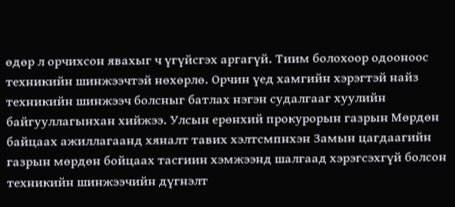өдөр л орчихсон явахыг ч үгүйсгэх аргагүй. Тиим болохоор одооноос техникийн шинжээчтэй нөхөрлө. Орчин үед хамгийн хэрэгтэй найз техникийн шинжээч болсныг батлах нэгэн судалгааг хуулийн байгууллагынхан хийжээ. Улсын ерөнхий прокурорын газрын Мөрдөн байцаах ажиллагаанд хяналт тавих хэлтсмпнхэн Замын цагдаагийн газрын мөрдөн бойцаах тасгиин хэмжээнд шалгаад хэрэгсэхгүй болсон техникийн шинжээчийн дүгнэлт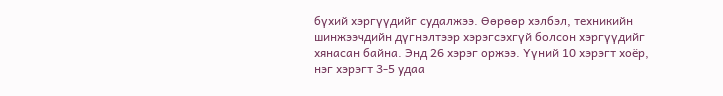бүхий хэргүүдийг судалжээ. Өөрөөр хэлбэл, техникийн шинжээчдийн дүгнэлтээр хэрэгсэхгүй болсон хэргүүдийг хянасан байна. Энд 26 хэрэг оржээ. Үүний 10 хэрэгт хоёр, нэг хэрэгт 3-5 удаа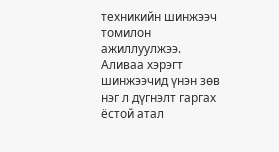техникийн шинжээч томилон ажиллуулжээ.
Аливаа хэрэгт шинжээчид үнэн зөв нэг л дүгнэлт гаргах ёстой атал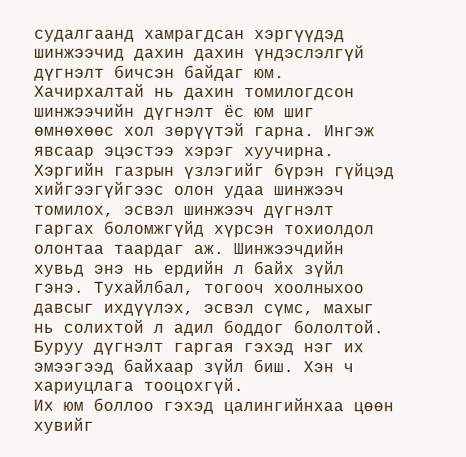судалгаанд хамрагдсан хэргүүдэд шинжээчид дахин дахин үндэслэлгүй дүгнэлт бичсэн байдаг юм. Хачирхалтай нь дахин томилогдсон шинжээчийн дүгнэлт ёс юм шиг өмнөхөөс хол зөрүүтэй гарна. Ингэж явсаар эцэстээ хэрэг хуучирна. Хэргийн газрын үзлэгийг бүрэн гүйцэд хийгээгүйгээс олон удаа шинжээч томилох, эсвэл шинжээч дүгнэлт гаргах боломжгүйд хүрсэн тохиолдол олонтаа таардаг аж. Шинжээчдийн хувьд энэ нь ердийн л байх зүйл гэнэ. Тухайлбал, тогооч хоолныхоо давсыг ихдүүлэх, эсвэл сүмс, махыг нь солихтой л адил боддог бололтой. Буруу дүгнэлт гаргая гэхэд нэг их эмээгээд байхаар зүйл биш. Хэн ч хариуцлага тооцохгүй.
Их юм боллоо гэхэд цалингийнхаа цөөн хувийг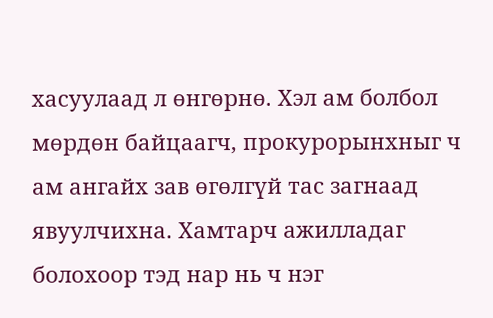хасуулаад л өнгөрнө. Хэл ам болбол мөрдөн байцаагч, прокурорынхныг ч ам ангайх зав өгөлгүй тас загнаад явуулчихна. Хамтарч ажилладаг болохоор тэд нар нь ч нэг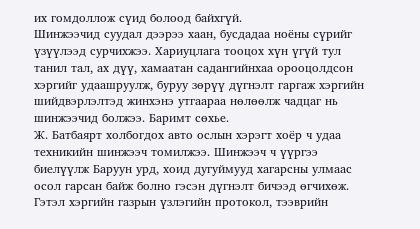их гомдоллож сүид болоод байхгүй.
Шинжээчид суудал дээрээ хаан, бусдадаа ноёны сүрийг үзүүлээд сурчихжээ. Хариуцлага тооцох хүн үгүй тул танил тал, ах дүү, хамаатан садангийнхаа орооцолдсон хэргийг удаашруулж, буруу зөрүү дүгнэлт гаргаж хэргийн шийдвэрлэлтэд жинхэнэ утгаараа нөлөөлж чадцаг нь шинжээчид болжээ. Баримт сөхье.
Ж. Батбаярт холбогдох авто ослын хэрэгт хоёр ч удаа техникийн шинжээч томилжээ. Шинжээч ч үүргээ биелүүлж Баруун урд, хоид дугуймууд хагарсны улмаас осол гарсан байж болно гэсэн дүгнэлт бичээд өгчихөж. Гэтэл хэргийн газрын үзлэгийн протокол, тээврийн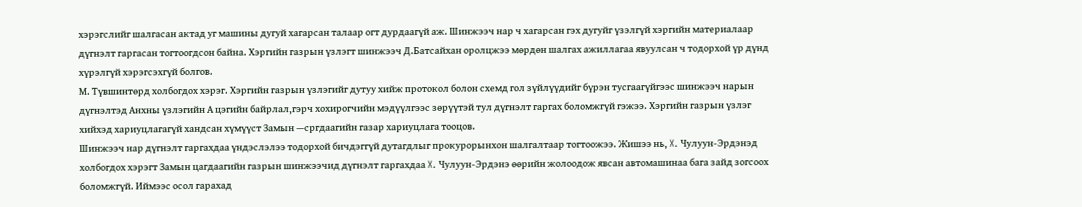хэрэгслийг шалгасан актад уг машины дугуй хагарсан талаар огт дурдаагүй аж. Шинжээч нар ч хагарсан гэх дугуйг үзэлгүй хэргийн материалаар дүгнэлт гаргасан тогтоогдсон байна. Хэргийн газрын үзлэгт шинжээч Д.Батсайхан оролцжээ мөрдөн шалгах ажиллагаа явуулсан ч тодорхой үр дүнд хүрэлгүй хэрэгсэхгүй болгов.
М. Түвшинтөрд холбогдох хэрэг. Хэргийн газрын үзлэгийг дутуу хийж протокол болон схемд гол зүйлүүдийг бүрэн тусгаагүйгээс шинжээч нарын дүгнэлтэд Анхны үзлэгийн А цэгийн байрлал,гэрч хохирогчийн мэдүүлгээс зөрүүтэй тул дүгнэлт гаргах боломжгүй гэжээ. Хэргийн газрын үзлэг хийхэд хариуцлагагүй хандсан хүмүүст Замын —сргдаагийн газар хариуцлага тооцов.
Шинжээч нар дүгнэлт гаргахдаа үндэслэлээ тодорхой бичдэггүй дутагдлыг прокурорынхон шалгалтаар тогтоожээ. Жишээ нь, X. Чулуун-Эрдэнэд холбогдох хэрэгт Замын цагдаагийн газрын шинжээчид дүгнэлт гаргахдаа X. Чулуун-Эрдэнэ өөрийн жолоодож явсан автомашинаа бага зайд зогсоох боломжгүй. Иймээс осол гарахад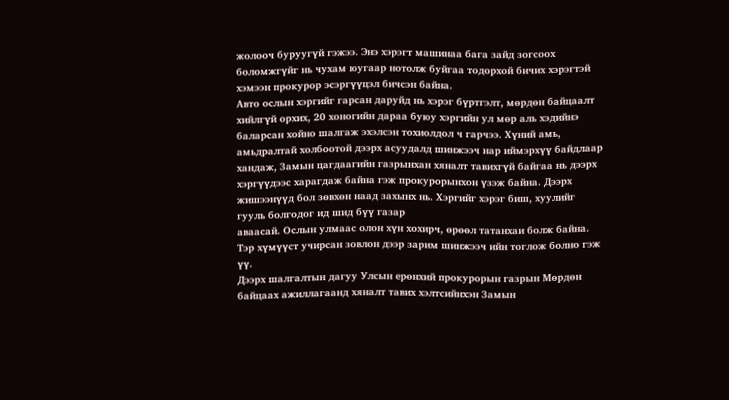жолооч буруугүй гэжээ. Энэ хэрэгт машинаа бага зайд зогсоох боломжгүйг нь чухам юугаар нотолж буйгаа тодорхой бичих хэрэгтэй хэмээн прокурор эсэргүүцэл бичсэн байна.
Авто ослын хэргийг гарсан даруйд нь хэрэг бүртгэлт, мөрдөн байцаалт хийлгүй орхих, 20 хоногийн дараа буюу хэргийн ул мөр аль хэдийнэ баларсан хойно шалгаж эхэлсэн тохиолдол ч гарчээ. Хүний амь, амьдралтай холбоотой дээрх асуудалд шинжээч нар иймэрхүү байдлаар хандаж, Замын цагдаагийн газрынхан хяналт тавихгүй байгаа нь дээрх хэргүүдээс харагдаж байна гэж прокурорынхон үзэж байна. Дээрх жишээнүүд бол зөвхөн наад захынх нь. Хэргийг хэрэг биш, хуулийг гууль болгодог ид шид бүү газар
аваасай. Ослын улмаас олон хүн хохирч, өрөөл татанхаи болж байна. Тэр хүмүүст учирсан зовлон дээр зарим шинжээч ийн тоглож болно гэж үү.
Дээрх шалгалтын дагуу Улсын ерөнхий прокурорын газрын Мөрдөн байцаах ажиллагаанд хяналт тавих хэлтсийнхэн Замын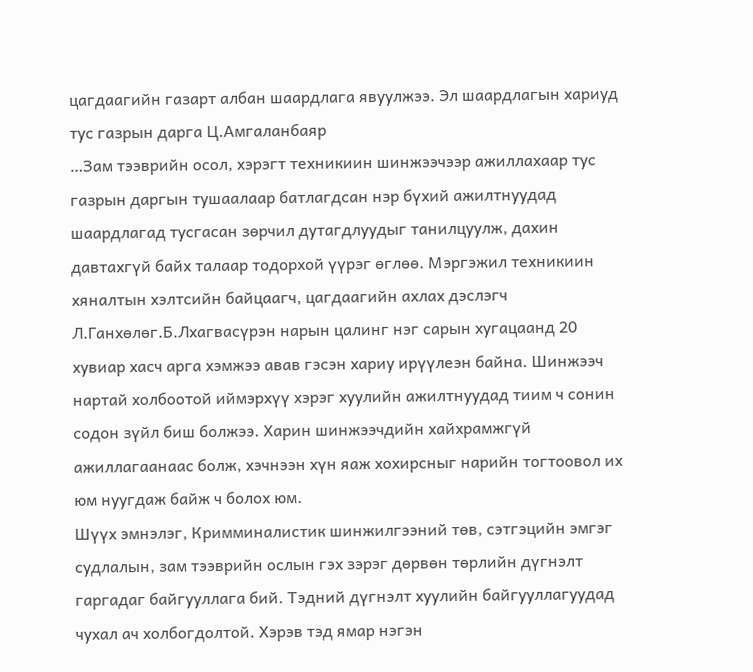цагдаагийн газарт албан шаардлага явуулжээ. Эл шаардлагын хариуд тус газрын дарга Ц.Амгаланбаяр
…Зам тээврийн осол, хэрэгт техникиин шинжээчээр ажиллахаар тус газрын даргын тушаалаар батлагдсан нэр бүхий ажилтнуудад шаардлагад тусгасан зөрчил дутагдлуудыг танилцуулж, дахин давтахгүй байх талаар тодорхой үүрэг өглөө. Мэргэжил техникиин хяналтын хэлтсийн байцаагч, цагдаагийн ахлах дэслэгч Л.Ганхөлөг.Б.Лхагвасүрэн нарын цалинг нэг сарын хугацаанд 20 хувиар хасч арга хэмжээ авав гэсэн хариу ирүүлеэн байна. Шинжээч нартай холбоотой иймэрхүү хэрэг хуулийн ажилтнуудад тиим ч сонин содон зүйл биш болжээ. Харин шинжээчдийн хайхрамжгүй ажиллагаанаас болж, хэчнээн хүн яаж хохирсныг нарийн тогтоовол их юм нуугдаж байж ч болох юм.
Шүүх эмнэлэг, Кримминалистик шинжилгээний төв, сэтгэцийн эмгэг судлалын, зам тээврийн ослын гэх зэрэг дөрвөн төрлийн дүгнэлт гаргадаг байгууллага бий. Тэдний дүгнэлт хуулийн байгууллагуудад чухал ач холбогдолтой. Хэрэв тэд ямар нэгэн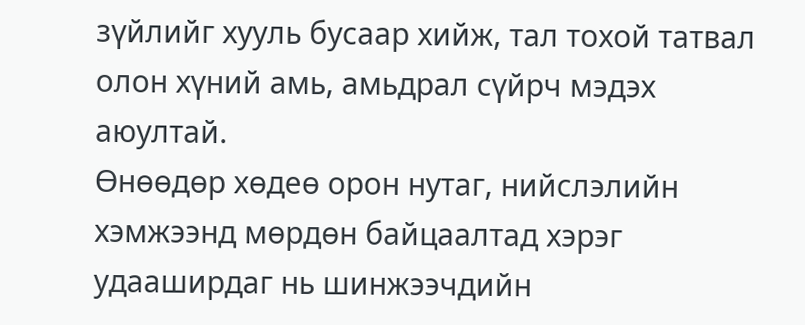зүйлийг хууль бусаар хийж, тал тохой татвал олон хүний амь, амьдрал сүйрч мэдэх аюултай.
Өнөөдөр хөдеө орон нутаг, нийслэлийн хэмжээнд мөрдөн байцаалтад хэрэг удааширдаг нь шинжээчдийн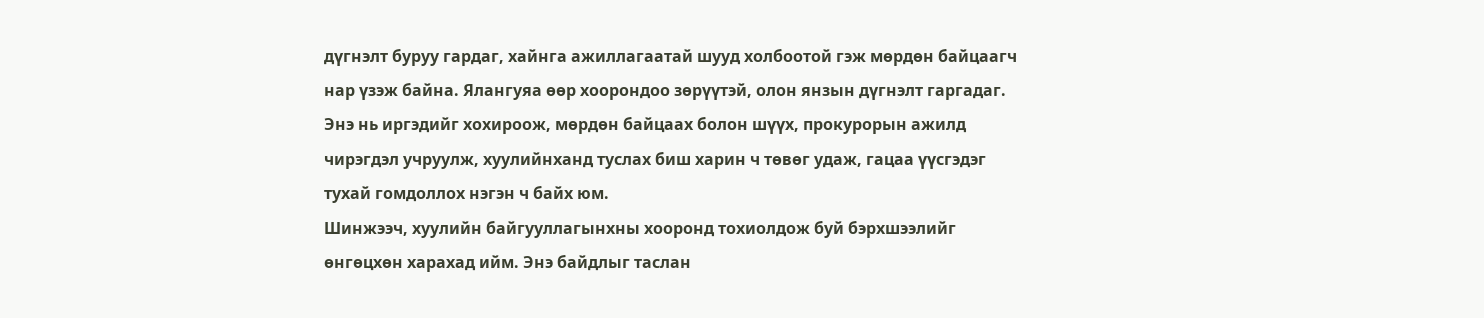дүгнэлт буруу гардаг, хайнга ажиллагаатай шууд холбоотой гэж мөрдөн байцаагч нар үзэж байна. Ялангуяа өөр хоорондоо зөрүүтэй, олон янзын дүгнэлт гаргадаг. Энэ нь иргэдийг хохироож, мөрдөн байцаах болон шүүх, прокурорын ажилд чирэгдэл учруулж, хуулийнханд туслах биш харин ч төвөг удаж, гацаа үүсгэдэг тухай гомдоллох нэгэн ч байх юм.
Шинжээч, хуулийн байгууллагынхны хооронд тохиолдож буй бэрхшээлийг өнгөцхөн харахад ийм. Энэ байдлыг таслан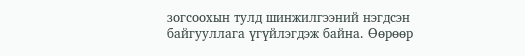зогсоохын тулд шинжилгээний нэгдсэн байгууллага үгүйлэгдэж байна. Өөрөөр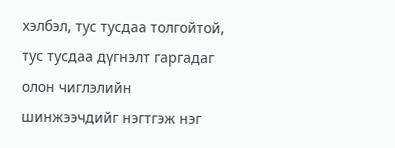хэлбэл, тус тусдаа толгойтой, тус тусдаа дүгнэлт гаргадаг олон чиглэлийн шинжээчдийг нэгтгэж нэг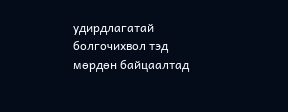удирдлагатай болгочихвол тэд мөрдөн байцаалтад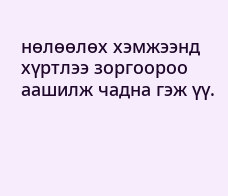нөлөөлөх хэмжээнд хүртлээ зоргоороо аашилж чадна гэж үү.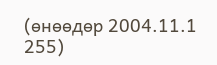(өнөөдөр 2004.11.1 255)